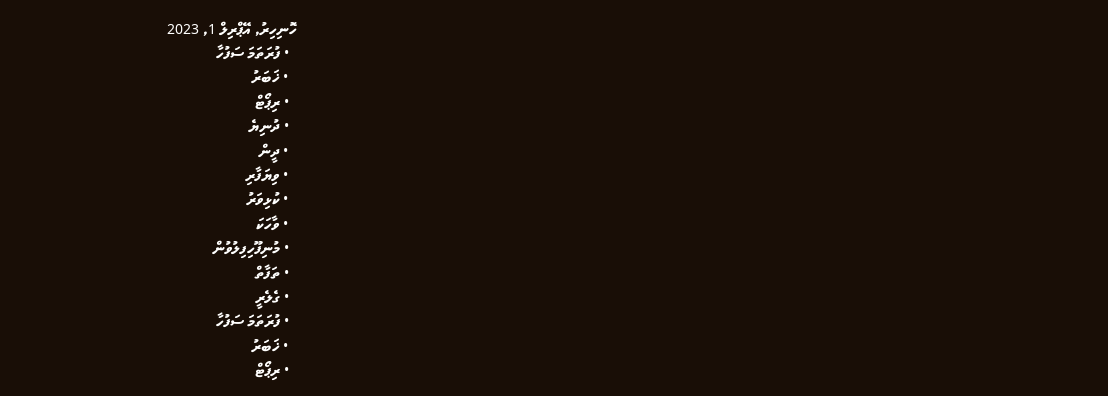ހޮނިހިރު, އޭޕްރިލް 1, 2023
  • ފުރަތަމަ ސަފުހާ
  • ޚަބަރު
  • ރިޕޯޓް
  • ދުނިޔެ
  • ދީން
  • ވިޔަފާރި
  • ކުޅިވަރު
  • ވާހަކަ
  • މުނިފޫހިފިލުވުން
  • ތަފާތް
  • ގެލެރީ
  • ފުރަތަމަ ސަފުހާ
  • ޚަބަރު
  • ރިޕޯޓް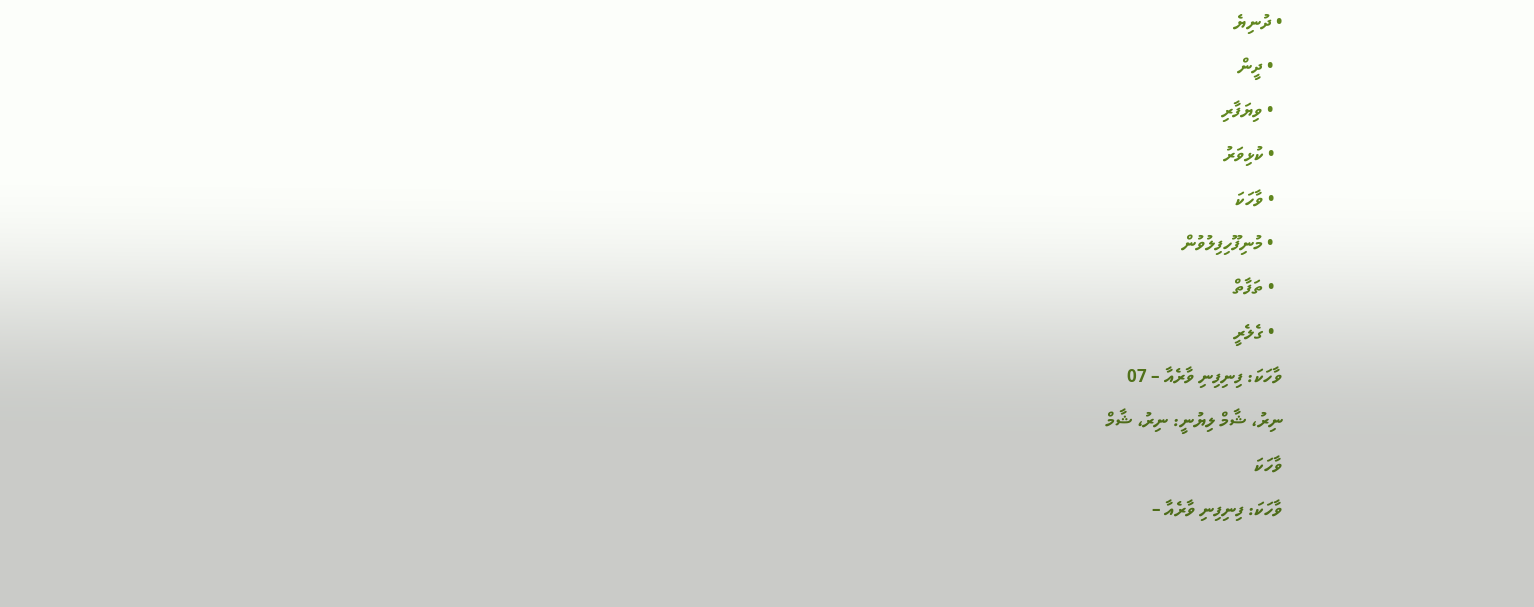• ދުނިޔެ
  • ދީން
  • ވިޔަފާރި
  • ކުޅިވަރު
  • ވާހަކަ
  • މުނިފޫހިފިލުވުން
  • ތަފާތް
  • ގެލެރީ
ވާހަކަ: ފިނިފިނި ވާރެއާ – 07
ނިރު، ޝާމް ލިޔުނީ: ނިރު، ޝާމް
ވާހަކަ
ވާހަކަ: ފިނިފިނި ވާރެއާ –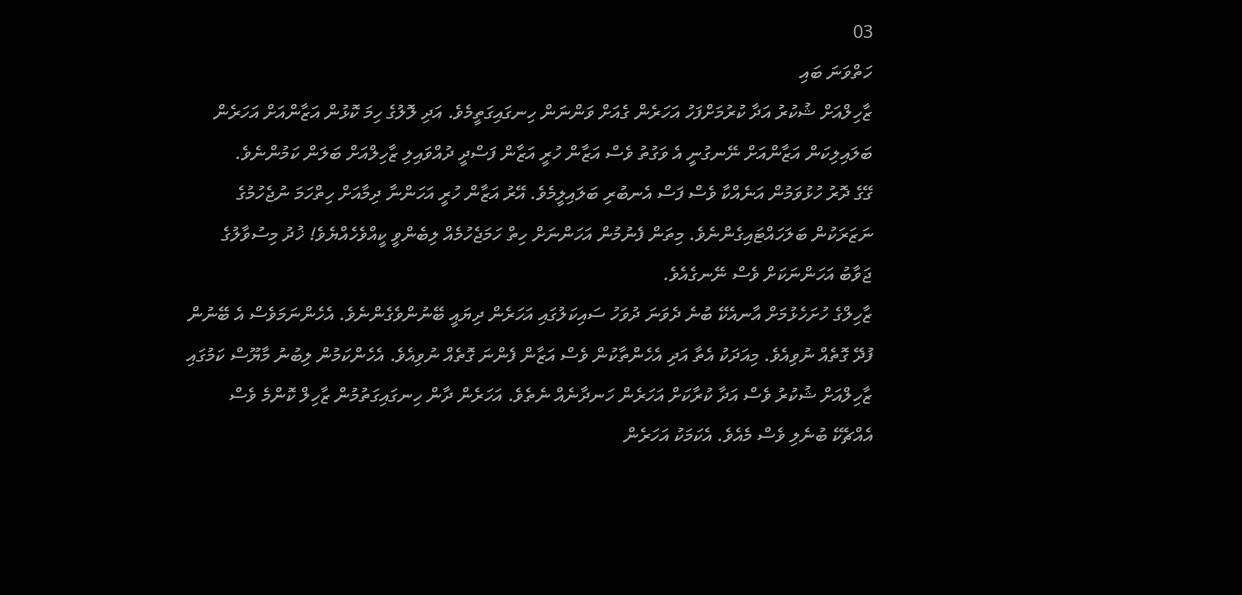03
ހަތްވަނަ ބައި
ޒާހިލްއަށް ޝުކުރު އަދާ ކުރުމަށްފަހު އަހަރެން ގެއަށް ވަންނަން ހިނގައިގަތީމެވެ. އަދި ލޮލުގެ ހިމަ ކޮޅުން އަޒާންއަށް އަހަރެން ބަލައިލިކަން އަޒާންއަށް ނޭނގުނީ އެ ވަގުތު ވެސް އަޒާން ހުރީ އަޒާން ފަސްދީ ދުއްވައިލި ޒާހިލްއަށް ބަލަން ކަމުންނެވެ.
ގޭގެ ދޮރު ހުޅުވަމުން އަނެއްކާ ވެސް ފަސް އެނބުރި ބަލައިލީމެވެ. އޭރު އަޒާން ހުރީ އަހަންނާ ދިމާއަށް ހިތްހަމަ ނުޖެހުމުގެ ނަޒަރަކުން ބަލަހައްޓައިގެންނެވެ. މިތަން ފެނުމުން އަހަންނަށް ހިތް ހަމަޖެހުމެއް ލިބެންވީ ކީއްވެހެއްޔެވެ! ޚުދު މިސުވާލުގެ ޖަވާބު އަހަންނަކަށް ވެސް ނޭނގެއެވެ.
ޒާހިލްގެ ހުށަހެޅުމަށް އާނއެކޭ ބުނެ ދެވަނަ ދުވަހު ސައިކަލުގައި އަހަރެން ދިޔައީ ބޭނުންވެގެންނެވެ. އެހެންނަމަވެސް އެ ބޭނުން ފުދޭ ގޮތެއް ނުވިއެވެ. މިއަދަކު އެތާ އަދި އެހެންތާކުން ވެސް އަޒާން ފެންނަ ގޮތެއް ނުވިއެވެ. އެހެންކަމުން ލިބުނު މާޔޫސް ކަމުގައި ޒާހިލްއަށް ޝުކުރު ވެސް އަދާ ކުރާކަށް އަހަރެން ހަނދާނެއް ނެތެވެ. އަހަރެން ދާން ހިނގައިގަތުމުން ޒާހިލް ކޮންމެ ވެސް އެއްޗެކޭ ބުނެލި ވެސް މެއެވެ. އެކަމަކު އަހަރެން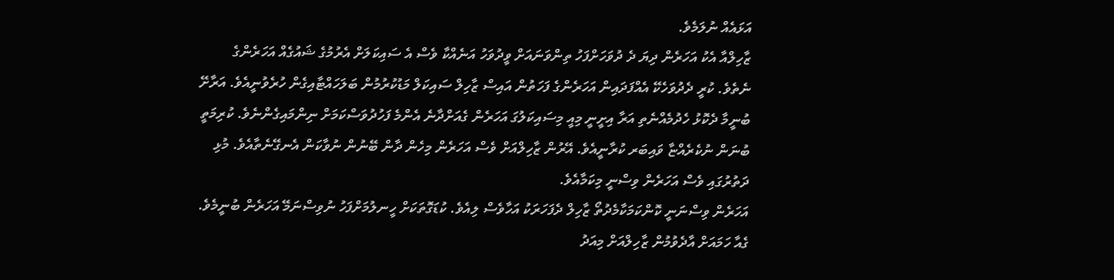އަޅައެއް ނުލަމެވެ.
ޒާހިލްއާ އެކު އަހަރެން ދިޔަ ދެ ދުވަހަށްފަހު ތިންވަނައަށް ވީދުވަހު އަނެއްކާ ވެސް އެ ސައިކަލަށް އެރުމުގެ ޝައުގެއް އަހަރެންގެ ނެތެވެ. ކުރީ ދެދުވަހެކޭ އެއްފަދައިން އަހަރެންގެ ފަހަތުން އައިސް ޒާހިލް ސައިކަލް މަޑުކުރުމުން ބަލަހައްޓާއިގެން ހުރެވުނީއެވެ. އަރާށޭ ބުނީމާ ދެކޮޅު ހެދުމެއްނެތި އަރާ އިށީނީ މިއީ މިސައިކަލުގަ އަހަރެން ގެއަށްދާނެ އެންމެ ފަހުދުވަސްކަމަށް ނިންމައިގެންނެވެ. ކުރިމަތީ ބުނަން ނުކެރެއްޏާ ވައިބަރ ކުރާނީއެވެ. އޭރުން ޒާހިލްއަށް ވެސް އަހަރެން މިހެން ދާން ބޭނުން ނުވާކަން އެނގޭނެތާއެވެ. މުޅި ދަތުރުގައި ވެސް އަހަރެން ވިސްނީ މިކަމާއެވެ.
އަހަރެން ވިސްނަނީ ކޮންކަމަކާމެދުތޯ ޒާހިލް ދެފަހަރަކު އަހާވެސް ލިއެވެ. ކުޑަގޮތަކަށް ހީނލުމަށްފަހު ނުވިސްނަމޭ އަހަރެން ބުނީމެވެ. ގެއާ ހަމައަށް އާދެވުމުން ޒާހިލްއަށް މިއަދު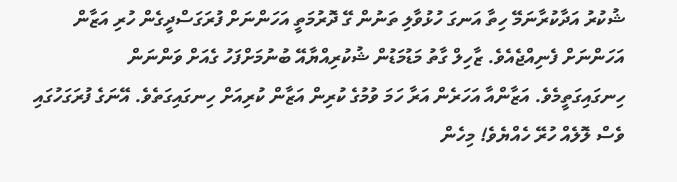ޝުކުރު އަދާކުރާނަމޭ ހިތާ އަނގަ ހުޅުވާލި ތަނުން ގޭ ދޮރުމަތީ އަހަންނަށް ފުރަގަސްދީގެން ހުރި އަޒާން އަހަންނަށް ފެނިއްޖެއެވެ. ޒާހިލް ގާތު މަޑުމަޑުން ޝުކުރިއްޔާއޭ ބުނުމަށްފަހު ގެއަށް ވަންނަން ހިނގައިގަތީމެވެ. އަޒާންއާ އަހަރެން އަރާ ހަމަ ވުމުގެ ކުރިން އަޒާން ކުރިއަށް ހިނގައިގަތެވެ. އޭނަގެ ފުރަގަހުގައި ވެސް ލޮލެއް ހުރޭ ހެއްޔެވެ! މިހެން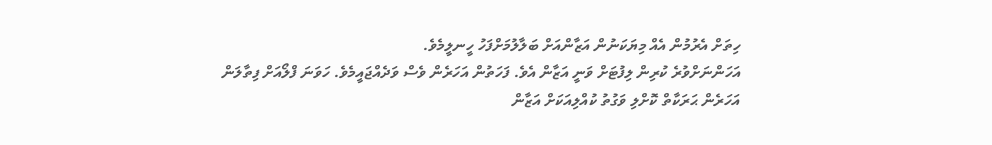ހިތަށް އެރުމުން އެއް މިޔަކަނުން އަޒާންއަށް ބަލާލުމަށްފަހު ހީނލީމެވެ.
އަހަންނަށްވުރެ ކުރިން ލިފުޓަށް ވަނީ އަޒާން އެވެ. ފަހަތުން އަހަރެން ވެސް ވަދެއްޖައީމެވެ. ހަވަނަ ފްލޯއަށް ފިތާލަން އަހަރެން ޙަރަކާތް ކޮށްލި ވަގުތު ކުއްލިއަކަށް އަޒާން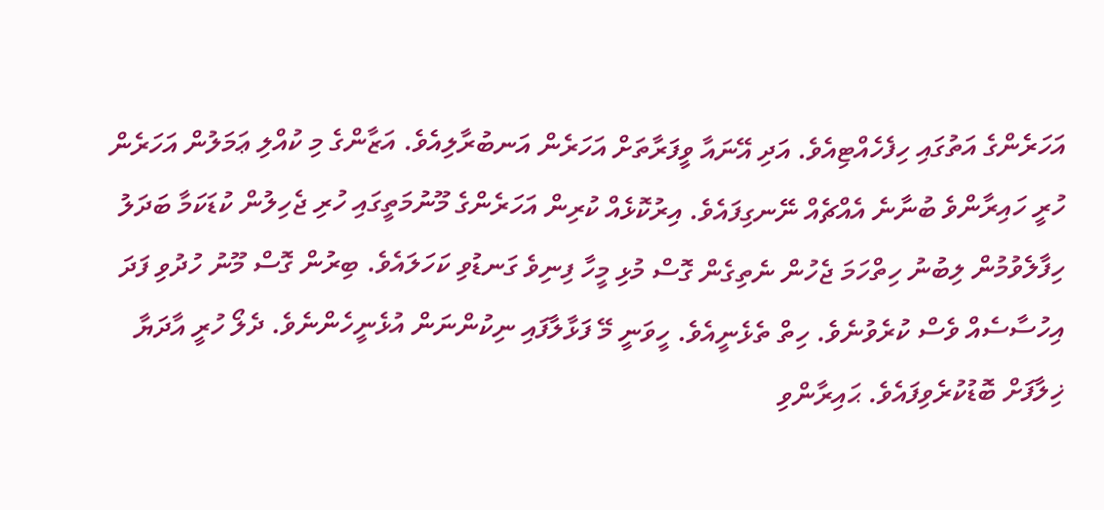އަހަރެންގެ އަތުގައި ހިފެހެއްޓިއެވެ. އަދި އޭނައާ ވީފަރާތަށް އަހަރެން އަނބުރާލިއެވެ. އަޒާންގެ މި ކުއްލި ޢަމަލުން އަހަރެން ހުރީ ހައިރާންވެ ބުނާނެ އެއްޗެއް ނޭނގިފައެވެ. އިރުކޮޅެއް ކުރިން އަހަރެންގެ މޫނުމަތީގައި ހުރި ޖެހިލުން ކުޑަކަމާ ބަދަލު ހިފާލެވުމުން ލިބުނު ހިތްހަމަ ޖެހުން ނެތިގެން ގޮސް މުޅި މީހާ ފިނިވެ ގަނޑުވި ކަހަލައެވެ. ބިރުން ގޮސް މޫނު ހުދުވި ފަދަ އިހުސާސެއް ވެސް ކުރެވުނެވެ. ހިތް ތެޅެނީއެވެ. ހީވަނީ މޭ ފަޅާލާފައި ނިކުންނަން އުޅެނީހެންނެވެ. ދެލޯ ހުރީ އާދަޔާ ޚިލާފަށް ބޮޑުކުރެވިފައެވެ. ޙައިރާންވި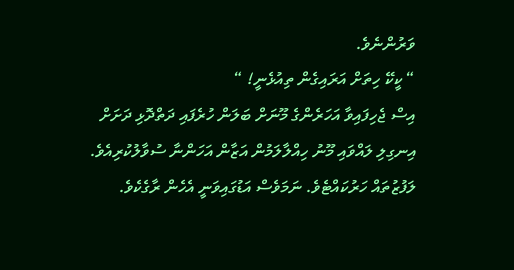ވަރުންނެވެ.
“ ކީކޭ ހިތަށް އަރައިގެން ތިއުޅެނީ! “
އިސް ޖެހިފައިވާ އަހަރެންގެ މޫނަށް ބަލަން ހުރެފައި ދަތްދޮޅި ދަށަށް އިނގިލި ލައްވައި މޫނު ހިއްލާލަމުން އަޒާން އަހަންނާ ސުވާލުކުރިއެވެ. ލަފުޒުތައް ހަރުކައްޓެވެ. ނަމަވެސް އަޑުގައިވަނީ އެހެން ރާގެކެވެ.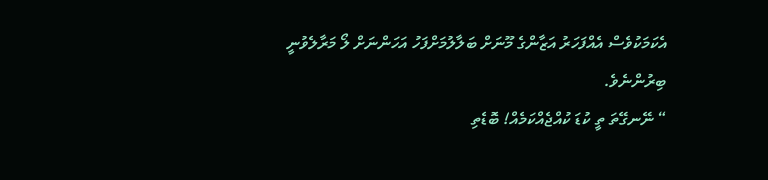އެކަމަކުވެސް އެއްފަހަރު އަޒާންގެ މޫނަށް ބަލާލުމަށްފަހު އަހަންނަށް ލޯ މަރާލެވުނީ ބިރުންނެވެ.
“ ނޭނގޭތަ ތީ ކުޑަ ކުއްޖެއްކަމެއް! ބޮޑެތި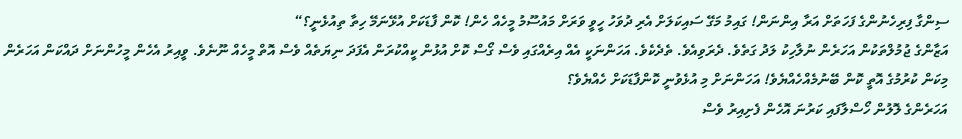ސިންގާ ފިރިހެނުންގެ ފަހަތަށް އަރާ އިންނަން! ގައިމު މަގޭ ސައިކަލަށް އެރި ދުވަހު ހީވީ ވަރަށް މައުސޫމު މީހެއް ހެން! ކޮން ފާޑަކަށް އުޅޭނަމޭ ހިތާ ތިއުޅެނީ؟“
އަޒާންގެ ޖުމުލްތަކުން އަހަރެން ނުލާހިކު ލަދު ގަތެވެ. ދެރަވިއެވެ. ތެދެކެވެ. އަހަންނަކީ އެއް އިރެއްގައި ވެސް ގޯސް ކޮށް އުޅުން ކީއްކުރަން އެފަދަ ނިޔަތެއް ވެސް އޮތް މީހެއް ނޫނެވެ. ވީއިރު އެހެން މީހުންނަށް ދައްކަން އަހަރެން މިކަން ކުރުމުގެ އޮތީ ކޮން ބޭނުމެއްހެއްޔެވެ! އަހަންނަށް މި އުޅެވުނީ ކޮންފާޑަކަށް ހެއްޔެވެ؟
އަހަރެންގެ ލޮލުން ހޯސްލާފައި ކަރުނަ އޮހެން ފެށިއިރު ވެސް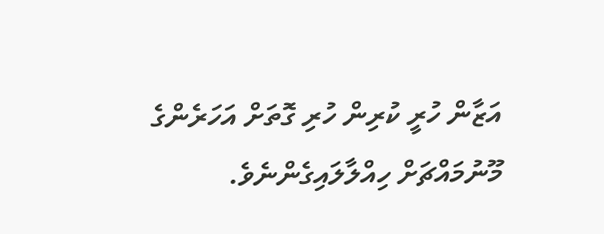އަޒާން ހުރީ ކުރިން ހުރި ގޮތަށް އަހަރެންގެ މޫނުމައްޗަށް ހިއްލާލައިގެންނެވެ.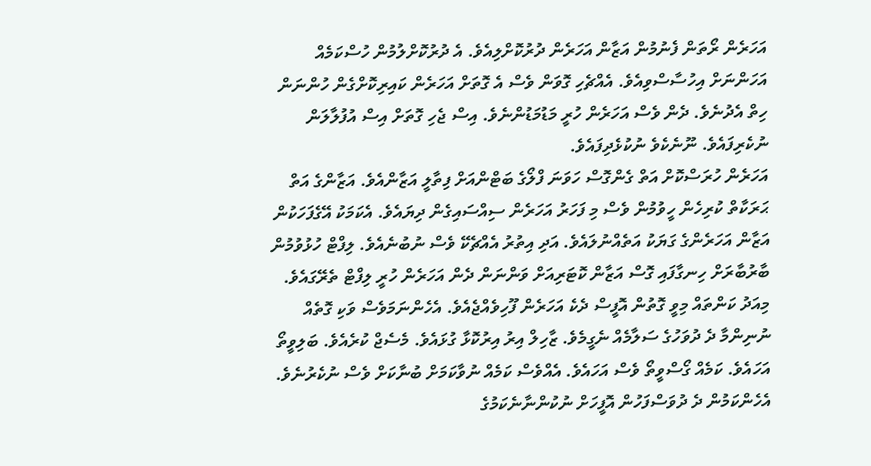އަހަރެން ރޯތަން ފެނުމުން އަޒާން އަހަރެން ދުރުކޮށްލިއެވެ. އެ ދުރުކޮށްލުމުން ހުސްކަމެއް އަހަންނަށް އިހުސާސްވިއެވެ. އެއްޗެހި ގޮވަން ވެސް އެ ގޮތަށް އަހަރެން ކައިރިކޮށްގެން ހުންނަން ހިތް އެދުނެވެ. ދެން ވެސް އަހަރެން ހުރީ މަޑުމަޑުންނެވެ. އިސް ޖެހި ގޮތަށް އިސް އުފުލާލަން ނުކެރިފައެވެ. ނޫނެކެވެ ނުކުޅެދިފައެވެ.
އަހަރެން ހުރަސްކޮށް އަތް ގެންގޮސް ހަވަނަ ފްލޯގެ ބަޓްންއަށް ފިތާލީ އަޒާންއެވެ. އަޒާންގެ އަތް ޙަރަކާތް ކުރިހެން ހީވުމުން ވެސް މި ފަހަރު އަހަރެން ސިއްސައިގެން ދިޔައެވެ. އެކަމަކު އޭގެފަހަކުން އަޒާން އަހަރެންގެ ގަޔަކު އަތެއްނުލައެވެ. އަދި އިތުރު އެއްޗެކޭ ވެސް ނުބުނެއެވެ. ލިފްޓް ހުޅުވުމުން ބާރުބާރަށް ހިނގާފައި ގޮސް އަޒާން ކޮޓަރިއަށް ވަންނަން ދެން އަހަރެން ހުރީ ލިފްޓް ތެރޭގައެވެ.
މިއަދު ކަންތައް މިވީ ގޮތުން އޮފީސް ދެކެ އަހަރެން ފޫހިވެއްޖެއެވެ. އެހެންނަމަވެސް ވަކި ގޮތެއް ނުނިންމާ ދެ ދުވަހުގެ ސަލާމެއް ނެގީމެވެ. ޒާހިލް އިރު އިރުކޮޅާ ގުޅައެވެ. މެސެޖް ކުރެއެވެ. ބަލިވީތޯ އަހައެވެ. ކަމެއް ގޯސްވީތޯ ވެސް އަހައެވެ. އެއްވެސް ކަމެއް ނުވާކަމަށް ބުނާކަށް ވެސް ނުކެރުނެވެ. އެހެންކަމުން ދެ ދުވަސްފަހުން އޮފީހަށް ނުކުންނާނެކަމުގެ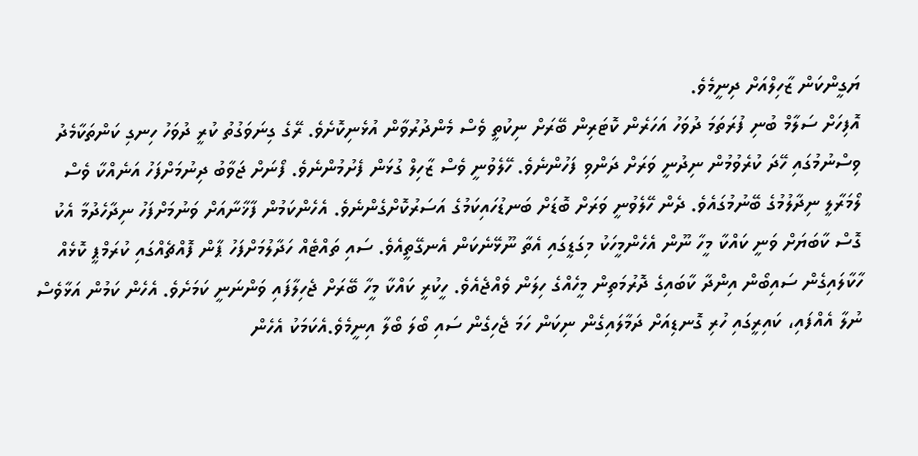ޔަގީންކަން ޒާހިލްއަށް ދިނީމެވެ.
އޮފިހަށް ސަލާމް ބުނި ފުރަތަމަ ދުވަހު އަހަރެން ކޮޓަރިން ބޭރަށް ނިކުތީ ވެސް މެންދުރުވާން އުޅެނިކޮށެވެ. ރޭގެ ގިނަވަގުތު ކުރީ ދުވަހު ހިނގި ކަންތަކާމެދު ވިސްނުމުގައި ހޭދަ ކުރެވުމުން ނިދުނީ ވަރަށް ދަންވި ފަހުންނެވެ. ހޭލެވުނީ ވެސް ޒާހިލް ގުޅަން ފެށުމުންނެވެ. ފޯނަށް ޖަވާބު ދިނުމަށްފަހު އަނެއްކާ ވެސް ލޯމަރާލީ ނިދާލުމުގެ ބޭނުމުގައެވެ. ދެން ހޭލެވުނީ ވަރަށް ބޮޑަށް ބަނޑުހައިކަމުގެ އަސަރުކޮށްގެންނެވެ. އެހެންކަމުން ފާޚާނާއަށް ވަނުމަށްފަހު ނިދާހެދުމާ އެކު ގޮސް ކާބަޔަށް ވަނީ ކައްކާ މީހާ ނޫން އެހެންމީހަކު މިގަޑީގައި އެތާ ނޫޅޭނެކަން އެނގޭތީއެވެ. ސައި ތައްޓެއް ހަދާލުމަށްފަހު ޕާން ފޮއްޗެއްގައި ކުރަމްޕީ ކޮޅެއް ހާކާލައިގެން ސައިބޯން އިންދާ ކާބައިގެ ދޮރުމަތިން މީހެއްގެ ހިލަން ވެއްޖެއެވެ. ހީކުރީ ކައްކާ މީހާ ބޭރަށް ޖެހިލާފައި ވަންނަނީ ކަމަށެވެ. އެހެން ކަމުން އަޅާވެސް ނުލާ އެއްފައި، ކައިރީގައި ހުރި ގޮނޑިއަށް ދަމާލައިގެން ނިކަން ހަމަ ޖެހިގެން ސައި ބޯލަ ބޯލާ އިނީމެވެ.އެކަމަކު އެހެން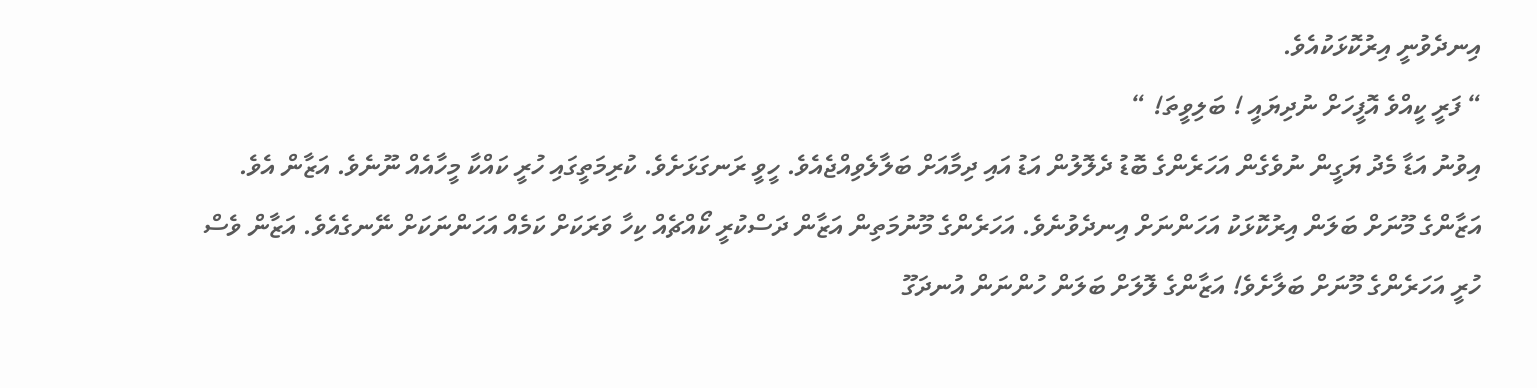އިނދެވުނީ އިރުކޮޅަކުއެވެ.
“ ފަރީ ކީއްވެ އޮފީހަށް ނުދިޔައީ ! ބަލިވީތަ! “
އިވުނު އަޑާ މެދު ޔަގީން ނުވެގެން އަހަރެންގެ ބޮޑު ދެލޮލުން އަޑު އައި ދިމާއަށް ބަލާލެވިއްޖެއެވެ. ހީވީ ރަނގަޅަށެވެ. ކުރިމަތީގައި ހުރީ ކައްކާ މީހާއެއް ނޫނެވެ. އަޒާން އެވެ. އަޒާންގެ މޫނަށް ބަލަން އިރުކޮޅަކު އަހަންނަށް އިނދެވުނެވެ. އަހަރެންގެ މޫނުމަތިން އަޒާން ދަސްކުރީ ކޯއްޗެއް ކިހާ ވަރަކަށް ކަމެއް އަހަންނަކަށް ނޭނގެއެވެ. އަޒާން ވެސް ހުރީ އަހަރެންގެ މޫނަށް ބަލާށެވެ! އަޒާންގެ ލޮލަށް ބަލަން ހުންނަން އުނދަގޫ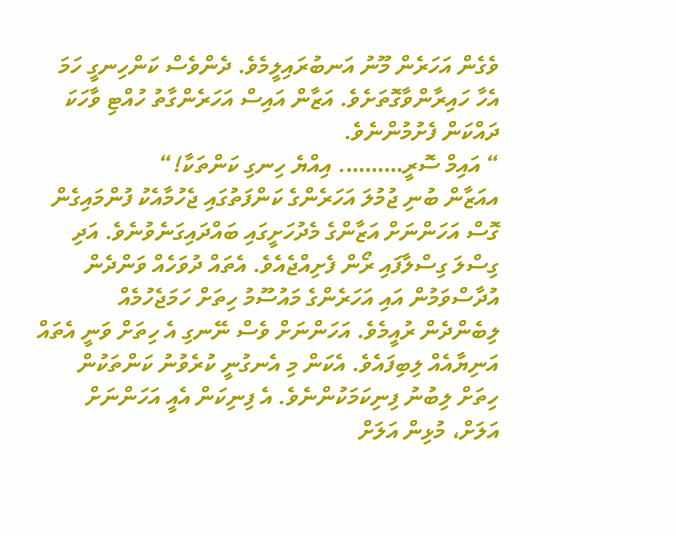ވެގެން އަހަރެން މޫނު އަނބުރައިލީމެވެ. ދެންވެސް ކަންހިނގީ ހަމަ އެހާ ހައިރާންވާގޮތަށެވެ. އަޒާން އައިސް އަހަރެންގާތު ހުއްޓި ވާހަކަ ދައްކަން ފެށުމުންނެވެ.
“ އައިމް ސޮރީ………. އިއްޔެ ހިނގި ކަންތަކާ!“
އއަޒާން ބުނި ޖުމުލަ އަހަރެންގެ ކަންފަތުގައި ޖެހުމާއެކު ފުންމައިގެން ގޮސް އަހަންނަށް އަޒާންގެ މެދުހަށީގައި ބައްދައިގަނެވުނެވެ. އަދި ގިސްލަ ގިސްލާފައި ރޯން ފެށިއްޖެއެވެ. އެތައް ދުވަހެއް ވަންދެން އުދާސްވަމުން އައި އަހަރެންގެ މައުސޫމު ހިތަށް ހަމަޖެހުމެއް ލިބެންދެން ރުއީމެވެ. އަހަންނަށް ވެސް ނޭނގި އެ ހިތަށް ވަނީ އެތައް އަނިޔާއެއް ލިބިފައެވެ. އެކަން މި އެނގުނީ ކުރެވުނު ކަންތަކުން ހިތަށް ލިބުނު ފިނިކަމަކުންނެވެ. އެ ފިނިކަން އެއީ އަހަންނަށް އަލަށް، މުޅިން އަލަށް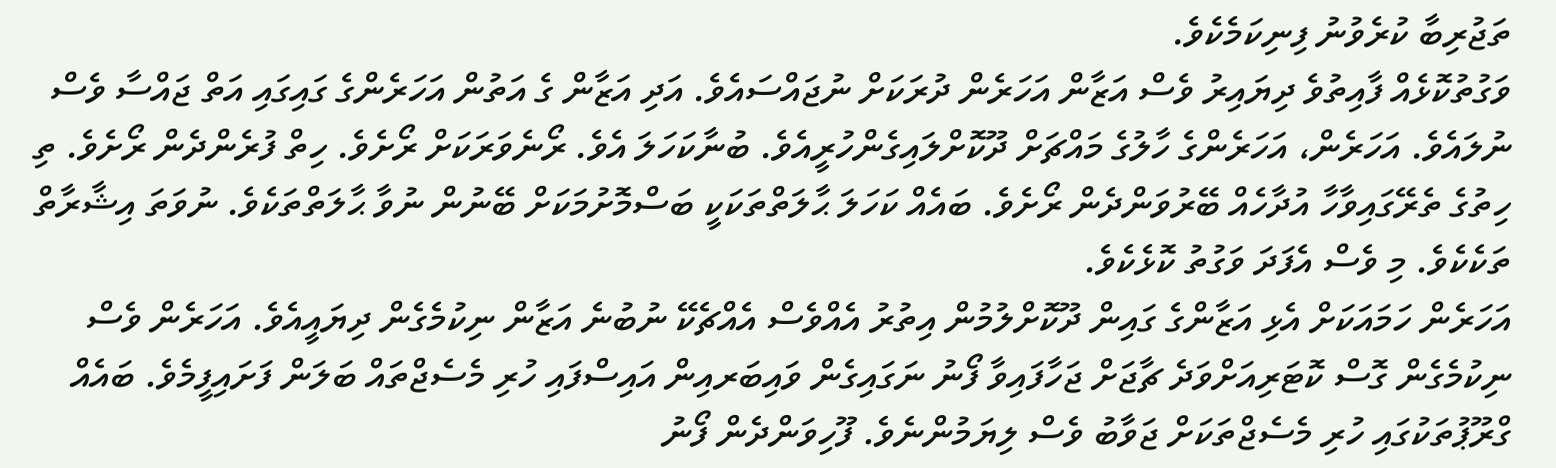ތަޖުރިބާ ކުރެވުނު ފިނިކަމެކެވެ.
ވަގުތުކޮޅެއް ފާއިތުވެ ދިޔައިރު ވެސް އަޒާން އަހަރެން ދުރަކަށް ނުޖައްސައެވެ. އަދި އަޒާން ގެ އަތުން އަހަރެންގެ ގައިގައި އަތް ޖައްސާ ވެސް ނުލައެވެ. އަހަރެން، އަހަރެންގެ ހާލުގެ މައްޗަށް ދޫކޮށްލައިގެންހުރީއެވެ. ބުނާކަހަލަ އެވެ. ރޯނެވަރަކަށް ރޯށެވެ. ހިތް ފުރެންދެން ރޯށެވެ. ތި ހިތުގެ ތެރޭގައިވާހާ އުދާހެއް ބޭރުވަންދެން ރޯށެވެ. ބައެއް ކަހަލަ ޙާލަތްތަކަކީ ބަސްމޮށުމަކަށް ބޭނުން ނުވާ ޙާލަތްތަކެވެ. ނުވަތަ އިޝާރާތް ތަކެކެވެ. މި ވެސް އެފަދަ ވަގުތު ކޮޅެކެވެ.
އަހަރެން ހަމައަކަށް އެޅި އަޒާންގެ ގައިން ދޫކޮށްލުމުން އިތުރު އެއްވެސް އެއްޗެކޭ ނުބުނެ އަޒާން ނިކުމެގެން ދިޔައީއެވެ. އަހަރެން ވެސް ނިކުމެގެން ގޮސް ކޮޓަރިއަށްވަދެ ޗާޖަށް ޖަހާފައިވާ ފޯނު ނަގައިގެން ވައިބަރއިން އައިސްފައި ހުރި މެސެޖްތައް ބަލަން ފަށައިފީމެވެ. ބައެއް ގްރޫޕުތަކުގައި ހުރި މެސެޖްތަކަށް ޖަވާބު ވެސް ލިޔަމުންނެވެ. ފޫހިވަންދެން ފޯނު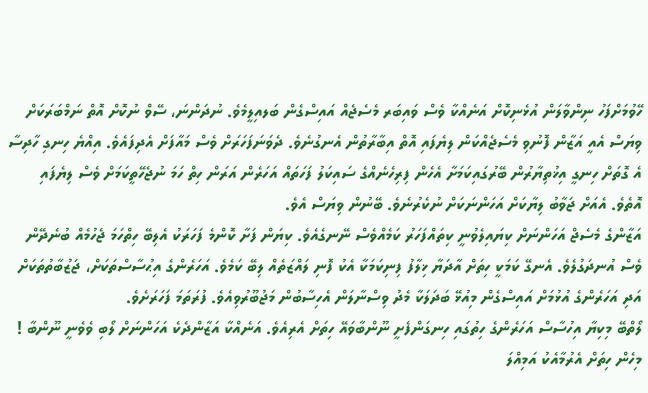ހޭވުމަށްފަހު ނިންވާލަން އުޅެނިކޮށް އަނެއްކާ ވެސް ވައިބަރ މެސެޖެއް އައިސްގެން ބަލއިލީމެވެ. ނުދަންނަ، ސޭވް ނުކޮށް އޮތް ނަމްބަރަކަށް ވިޔަސް އެއީ އަޒާން ފޮނުވި މެސެޖެއްކަން ލިޔެފައި އޮތް އިބާރާތުން އެނގުނެވެ. ދެވަނަފަހަރަށް ވެސް މައާފަށް އެދިފައެވެ. އިއްޔެ ހިނގި ހާދިސާ އެ ގޮތަށް ހިނގީ އިޚުތިޔާރުން ބޭރުގައިކަމަށާ އެހެން ފިރިހެނެއްގެ ސައިކަލު ފަހަތައް އަހަރެން އަރަން ހިތް ހަމަ ނުޖެހޭތީކަމަށް ވެސް ލިޔެފައި އޮތެވެ. އެއަށް ޖަވާބު ލިޔާކަށް އަހަންނަކަށް ނުކެރުނެވެ. ބޭނުން ވިޔަސް އެވެ.
އަޒާންގެ މެސެޖް އަހަންނަށް ކިޔައިލެވުނީ ކިތައްފަހަރު ކަމެއްވެސް ނޭނގެއެވެ. ކިޔަން ފަށާ ކޮންމެ ފަހަރަކު އެލިބޭ ހިތްހަމަ ޖެހުމެއް ބުނެދޭން ވެސް އުނދަގުލެވެ. އެނގޭ ކަމަކީ ހިތަށް އާދަޔާ ޚިލާފު ފިނިކަމަކާ އެކު ފޮނި ލައްޒަތެއް ލިބޭ ކަމެވެ. އަހަރެންގެ އިޙުސާސްތަކަށް، ޖަޒުބާތުތަކަށް އަދި އަހަރެންގެ އުޅުމަށް އައިސްގެން މިއުޅޭ ބަދަލަކާ މެދު ވިސްނާލަން އެހިސާބުން މަޖުބޫރުވިއެވެ. ފުރަތަމަ ފަހަރަށެވެ.
ލޯތްބޭ މިކިޔާ އިހުސާސް އަހަރެންގެ ހިތުގައި ހިނގަންފެށީ ނޫންބާވައޭ ހިތަށް އެރިއެވެ. އަނެއްކާ އަޒާންދެކެ އަހަންނަށް ލޯބި ވެވެނީ ނޫންބާ ! މިހެން ހިތަށް އެރުމާއެކު އަމިއްލަ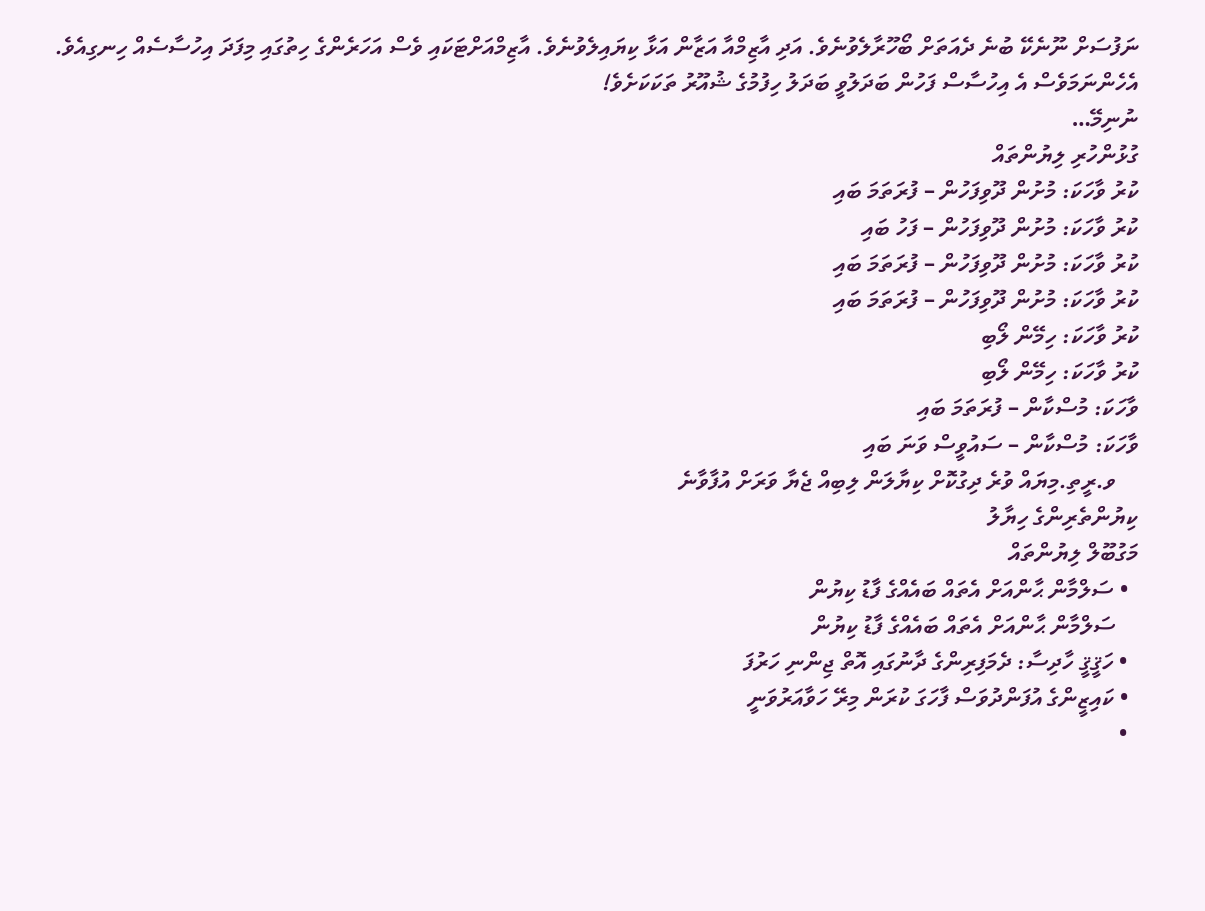ނަފުސަށް ނޫނެކޭ ބުނެ ދެއަތަށް ބޯހޫރާލެވުނެވެ. އަދި އާޒިމްއާ އަޒާން އަޅާ ކިޔައިލެވުނެވެ. އާޒިމްއަށްޓަކައި ވެސް އަހަރެންގެ ހިތުގައި މިފަދަ އިހުސާސެއް ހިނގިއެވެ. އެހެންނަމަވެސް އެ އިހުސާސް ފަހުން ބަދަލުވީ ބަދަލު ހިފުމުގެ ޝުއޫރު ތަކަކަށެވެ!
ނުނިމޭ…
ގުޅުންހުރި ލިޔުންތައް
ކުރު ވާހަކަ: މުށުން ދޫވިފަހުން – ފުރަތަމަ ބައި
ކުރު ވާހަކަ: މުށުން ދޫވިފަހުން – ފަހު ބައި
ކުރު ވާހަކަ: މުށުން ދޫވިފަހުން – ފުރަތަމަ ބައި
ކުރު ވާހަކަ: މުށުން ދޫވިފަހުން – ފުރަތަމަ ބައި
ކުރު ވާހަކަ: ހިމޭން ލޯބި
ކުރު ވާހަކަ: ހިމޭން ލޯބި
ވާހަކަ: މުސްކާން – ފުރަތަމަ ބައި
ވާހަކަ: މުސްކާން – ސައުވީސް ވަނަ ބައި
    ވ.ރީތި.މިޔައް ވުރެ ދިގުކޮށް ކިޔާލަން ލިބިއް ޖެޔާ ވަރަށް އުފާވާނެ
ކިޔުންތެރިންގެ ހިޔާލު
މަގުބޫލް ލިޔުންތައް
  • ސަލްމާން ޙާންއަށް އެތައް ބައެއްގެ ފާޑު ކިޔުން
    ސަލްމާން ޙާންއަށް އެތައް ބައެއްގެ ފާޑު ކިޔުން
  • ހަޤީޤީ ހާދިސާ: ދެމަފިރިންގެ ދާނުގައި އޮތް ޖިންނި ހަރުފަ
  • ކައިޒީންގެ އުފަންދުވަސް ފާހަގަ ކުރަން މިރޭ ހަވާއަރުވަނީ
  •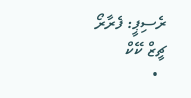ރެސިޕީ: ފެރާރޯ ޗީޒް ކޭކް
  •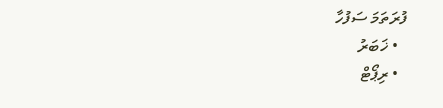ފުރަތަމަ ސަފުހާ
  • ޚަބަރު
  • ރިޕޯޓް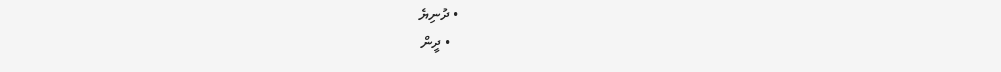• ދުނިޔެ
  • ދީން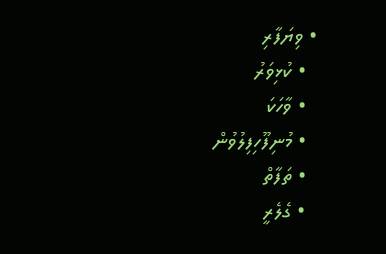• ވިޔަފާރި
  • ކުޅިވަރު
  • ވާހަކަ
  • މުނިފޫހިފިލުވުން
  • ތަފާތް
  • ގެލެރީ